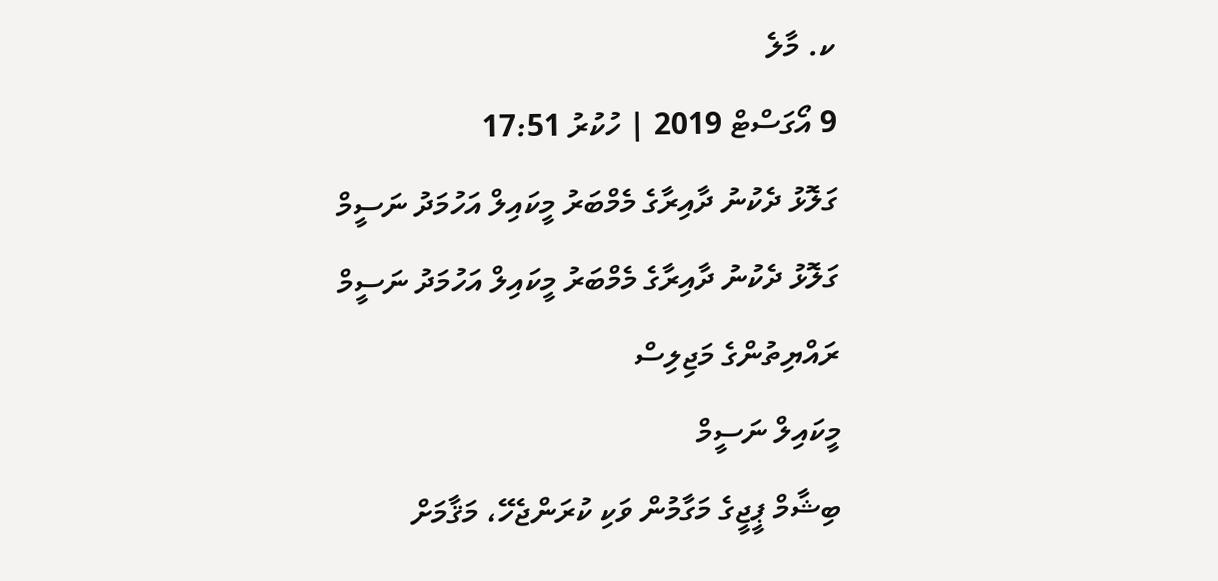ކ. މާލެ
9 އޯގަސްޓް 2019 | ހުކުރު 17:51
ގަލޮޅު ދެކުނު ދާއިރާގެ މެމްބަރު މީކައިލް އަހުމަދު ނަސީމް
ގަލޮޅު ދެކުނު ދާއިރާގެ މެމްބަރު މީކައިލް އަހުމަދު ނަސީމް
ރައްޔިތުންގެ މަޖިލިސް
މީކައިލް ނަސީމް
ބިޝާމް ޕީޖީގެ މަގާމުން ވަކި ކުރަންޖެހޭ، މަޤާމަށް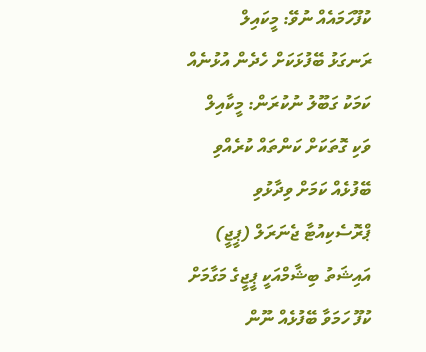ކުފޫހަމައެއް ނުވޭ: މީކައިލް
ރަނގަޅު ބޭފުޅަކަށް ހެދެން އުޅުނެއް ކަމަކު ގަބޫލު ނުކުރަން: މީކާއިލް
ވަކި ގޮތަކަށް ކަންތައް ކުރެއްވި ބޭފުޅެއް ކަމަށް ވިދާޅުވި
ޕްރޮސެކިއުޓާ ޖެނަރަލް (ޕީޖީ) އައިޝަތު ބިޝާމްއަކީ ޕީޖީގެ މަގާމަށް ކުފޫ ހަމަވާ ބޭފުޅެއް ނޫން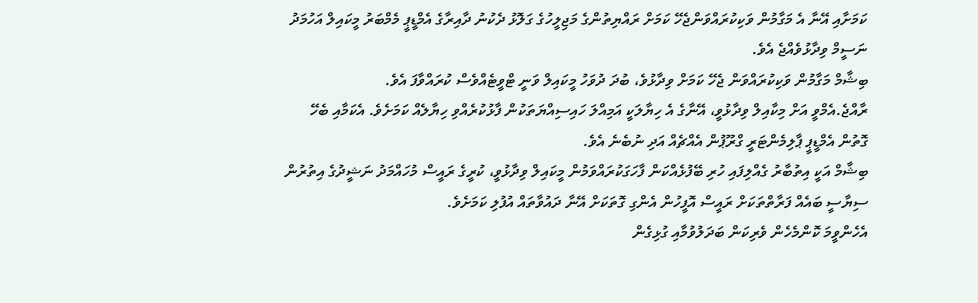ކަމަށާއި އޭނާ އެ މަގާމުން ވަކިކުރައްވަންޖެހޭ ކަމަށް ރައްޔިތުންގެ މަޖިލީހުގެ ގަލޮޅު ދެކުނު ދާއިރާގެ އެމްޑީޕީ މެމްބަރު މީކައިލް އަހުމަދު ނަސީމް ވިދާޅުވެއްޖެ އެވެ.
ބިޝާމް މަގާމުން ވަކިކުރައްވަން ޖެހޭ ކަމަށް ވިދާޅުވެ، ބުދަ ދުވަހު މީކައިލް ވަނީ ޓްވީޓެއްވެސް ކުރައްވާފަ އެވެ.
ރާއްޖެ.އެމްވީ އަށް މިކާއިލް ވިދާޅުވީ، އޭނާގެ އެ ހިޔާލަކީ އަމިއްލަ ހައިސިއްޔަތަކުން ފާޅުކުރެއްވި ހިޔާލެއް ކަމަށެވެ. އެކަމާއި ބެހޭ ގޮތުން އެމްޑީޕީ ޕާލިމެންޓަރީ ގްރޫޕުން އެއްޗެއް އަދި ނުބެނެ އެވެ.
ބިޝާމް އަކީ އިތުބާރު ގެއްލިފައި ހުރި ބޭފުޅެއްކަން ފާހަގަކުރައްވަމުން މީކައިލް ވިދާޅުވީ، ކުރީގެ ރައީސް މުހައްމަދު ނަޝީދުގެ އިތުރުން ސިޔާސީ ބައެއް ފަރާތްތަކަށް ރައީސް އޮފީހުން އެންގި ގޮތަކަށް އޭނާ ދައުވާތައް އުފުލި ކަމަށެވެ.
އެހެންވީމަ ކޮންމެހެން ވެރިކަން ބަދަލުވުމާއި ގުޅިގެން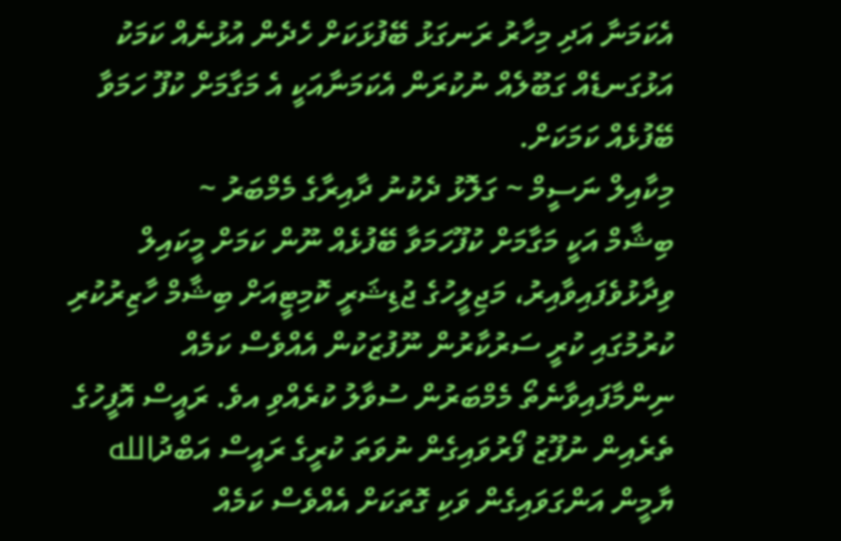އެކަމަނާ އަދި މިހާރު ރަނގަޅު ބޭފުޅަކަށް ހެދެން އުޅުނެއް ކަމަކު އަޅުގަނޑެއް ގަބޫލެއް ނުކުރަން އެކަމަނާއަކީ އެ މަގާމަށް ކުފޫ ހަމަވާ ބޭފުޅެއް ކަމަކަށް.
މިކާއިލް ނަސީމް ~ ގަލޮޅު ދެކުނު ދާއިރާގެ މެމްބަރު ~
ބިޝާމް އަކީ މަގާމަށް ކުފޫހަމަވާ ބޭފުޅެއް ނޫން ކަމަށް މީކައިލް ވިދާޅުވެފައިވާއިރު، މަޖިލީހުގެ ޖުޑިޝަރީ ކޮމިޓީއަށް ބިޝާމް ހާޒިރުކުރި ކުރުމުގައި ކުރީ ސަރުކާރުން ނޫފުޒަކުން އެއްވެސް ކަމެއް ނިންމާފައިވާނެތޯ މެމްބަރުން ސުވާލު ކުރެއްވި އވެ. ރައީސް އޮފީހުގެ ތެރެއިން ނުފޫޒު ފޯރުވައިގެން ނުވަތަ ކުރީގެ ރައީސް އަބްދުالله ޔާމީން އަންގަވައިގެން ވަކި ގޮތަކަށް އެއްވެސް ކަމެއް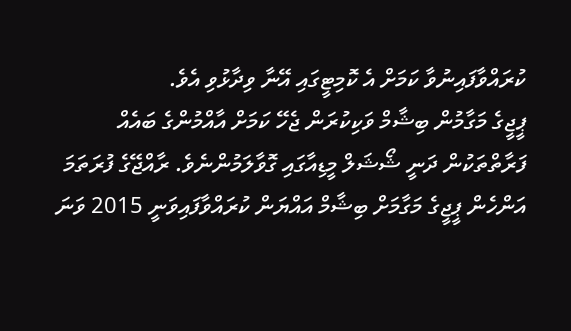ކުރައްވާފައިނުވާ ކަމަށް އެ ކޮމިޓީގައި އޭނާ ވިދާޅުވި އެވެ.
ޕީޖީގެ މަގާމުން ބިޝާމް ވަކިކުރަން ޖެހޭ ކަމަށް އާއްމުންގެ ބައެއް ފަރާތްތަކުން ދަނީ ޝޯޝަލް މީޑިއާގައި ގޮވާލަމުންނެވެ. ރާއްޖޭގެ ފުރަތަމަ އަންހެން ޕީޖީގެ މަގާމަށް ބިޝާމް އައްޔަން ކުރައްވާފައިވަނީ 2015 ވަނަ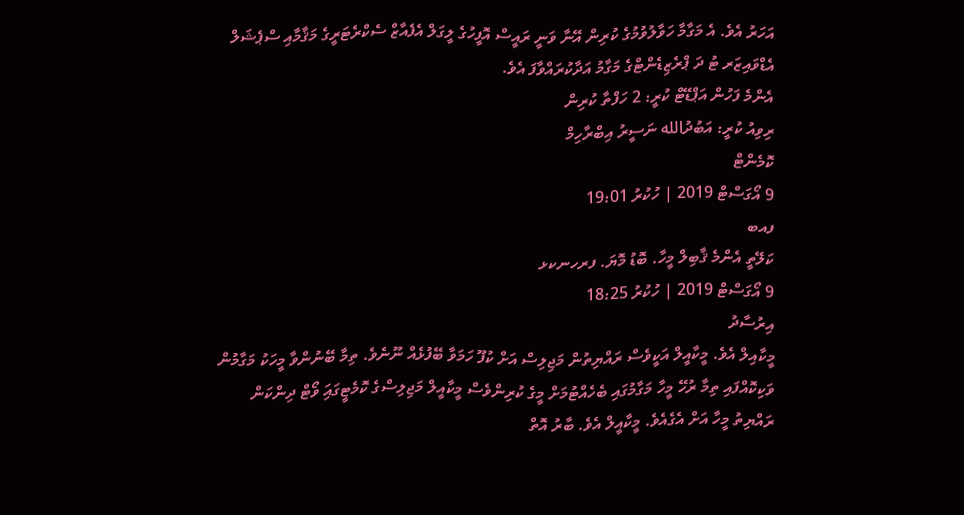އަހަރު އެވެ. އެ މަގާމާ ހަވާލުވުމުގެ ކުރިން އޭނާ ވަނީ ރައީސް އޮފީހުގެ ލީގަލް އެފެއާޒް ސެކްރެޓަރީގެ މަޤާމާއި ސްޕެޝަލް އެޑްވައިޒަރ ޓު ދަ ޕްރެޒިޑެންޓްގެ މަގާމު އަދާކުރައްވާފަ އެވެ.
އެންމެ ފަހުން އަޕްޑޭޓް ކުރީ: 2 ހަފްތާ ކުރިން
ރިވިއު ކުރީ: އަބުދުالله ނަސީރު އިބްރާހިމް
ކޮމެންޓް
9 އޯގަސްޓް 2019 | ހުކުރު 19:01
ފއބ
ކަލޭތީ އެންމެ ޤާބިލް މީހާ. ބޮޑު މޮޔަ. ފރހނކޅ
9 އޯގަސްޓް 2019 | ހުކުރު 18:25
އިރުސާދު
މީކާއިލް އެވެ. މީކާއީލް އަކީވެސް ރައްޔިތުން މަޖިލިސް އަށް ކުފޫ ހަމަވާ ބޭފުޅެއް ނޫނެވެ. ތިމާ ބޭނުންވާ މީހަކު މަގާމުން ވަކިކޮއްފައި ތިމާ ރުހޭ މީހާ މަގާމުގައި ބެހެއްޓުމަށް މީގެ ކުރިންވެސް މީކާއީލް މަޖިލިސްގެ ކޮމެޓީގައަި ވޯޓް ދިންކަން ރައްޔިތު މީހާ އަށް އެގެއެވެ. މީކާއީލް އެވެ. ބާރު އޮތް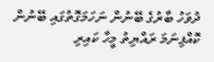ދުވަހު ބާރުގެ ބޭނުން ނަހަމަގޮތުގައި ބޭނުން ކޮއްފިނަމަ ރައްޔިތު މީހާ ކައިރި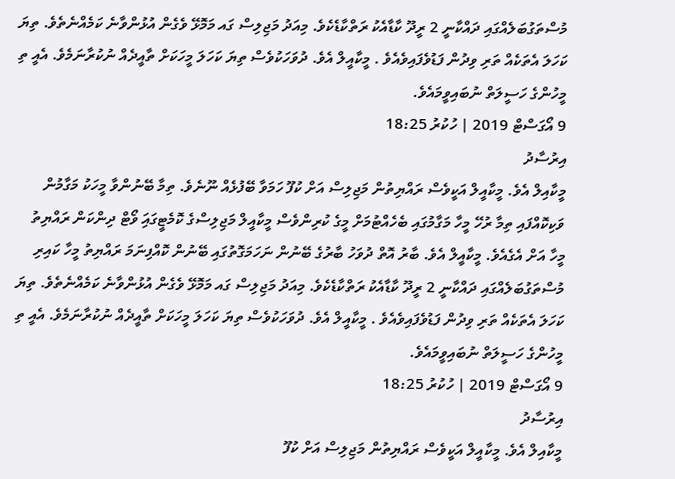މުސްތަގުބަލެއްގައި ދައްކާނީ 2 ރީދޫ ކާޑާއެކު ރަތްކާޑެކެވެ. މިއަދު މަޖިލިސް ގައ މަމޮޅޭ ވެގެން އުޅުންވާނެ ކަމެއްނެތެވެ. ތިޔަ ކަހަލަ އެތަކެއް ތަރި ވިދުން ފަޑުވެފައިވެއެވެ . މީކާއީލް އެވެ. ދުވަހަކުވެސް ތިޔަ ކަހަލަ މީހަކަށް ތާއީދެއް ނުކުރާނަމެވެ. އެއީ ތި މީހުންގެ ހަސީލަތް ނުބައިވީމައެވެ.
9 އޯގަސްޓް 2019 | ހުކުރު 18:25
އިރުސާދު
މީކާއިލް އެވެ. މީކާއީލް އަކީވެސް ރައްޔިތުން މަޖިލިސް އަށް ކުފޫ ހަމަވާ ބޭފުޅެއް ނޫނެވެ. ތިމާ ބޭނުންވާ މީހަކު މަގާމުން ވަކިކޮއްފައި ތިމާ ރުހޭ މީހާ މަގާމުގައި ބެހެއްޓުމަށް މީގެ ކުރިންވެސް މީކާއީލް މަޖިލިސްގެ ކޮމެޓީގައަި ވޯޓް ދިންކަން ރައްޔިތު މީހާ އަށް އެގެއެވެ. މީކާއީލް އެވެ. ބާރު އޮތް ދުވަހު ބާރުގެ ބޭނުން ނަހަމަގޮތުގައި ބޭނުން ކޮއްފިނަމަ ރައްޔިތު މީހާ ކައިރި މުސްތަގުބަލެއްގައި ދައްކާނީ 2 ރީދޫ ކާޑާއެކު ރަތްކާޑެކެވެ. މިއަދު މަޖިލިސް ގައ މަމޮޅޭ ވެގެން އުޅުންވާނެ ކަމެއްނެތެވެ. ތިޔަ ކަހަލަ އެތަކެއް ތަރި ވިދުން ފަޑުވެފައިވެއެވެ . މީކާއީލް އެވެ. ދުވަހަކުވެސް ތިޔަ ކަހަލަ މީހަކަށް ތާއީދެއް ނުކުރާނަމެވެ. އެއީ ތި މީހުންގެ ހަސީލަތް ނުބައިވީމައެވެ.
9 އޯގަސްޓް 2019 | ހުކުރު 18:25
އިރުސާދު
މީކާއިލް އެވެ. މީކާއީލް އަކީވެސް ރައްޔިތުން މަޖިލިސް އަށް ކުފޫ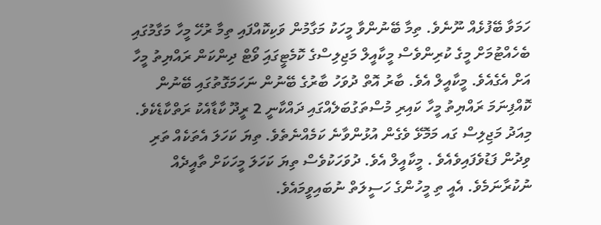ހަމަވާ ބޭފުޅެއް ނޫނެވެ. ތިމާ ބޭނުންވާ މީހަކު މަގާމުން ވަކިކޮއްފައި ތިމާ ރުހޭ މީހާ މަގާމުގައި ބެހެއްޓުމަށް މީގެ ކުރިންވެސް މީކާއީލް މަޖިލިސްގެ ކޮމެޓީގައަި ވޯޓް ދިންކަން ރައްޔިތު މީހާ އަށް އެގެއެވެ. މީކާއީލް އެވެ. ބާރު އޮތް ދުވަހު ބާރުގެ ބޭނުން ނަހަމަގޮތުގައި ބޭނުން ކޮއްފިނަމަ ރައްޔިތު މީހާ ކައިރި މުސްތަގުބަލެއްގައި ދައްކާނީ 2 ރީދޫ ކާޑާއެކު ރަތްކާޑެކެވެ. މިއަދު މަޖިލިސް ގައ މަމޮޅޭ ވެގެން އުޅުންވާނެ ކަމެއްނެތެވެ. ތިޔަ ކަހަލަ އެތަކެއް ތަރި ވިދުން ފަޑުވެފައިވެއެވެ . މީކާއީލް އެވެ. ދުވަހަކުވެސް ތިޔަ ކަހަލަ މީހަކަށް ތާއީދެއް ނުކުރާނަމެވެ. އެއީ ތި މީހުންގެ ހަސީލަތް ނުބައިވީމައެވެ.